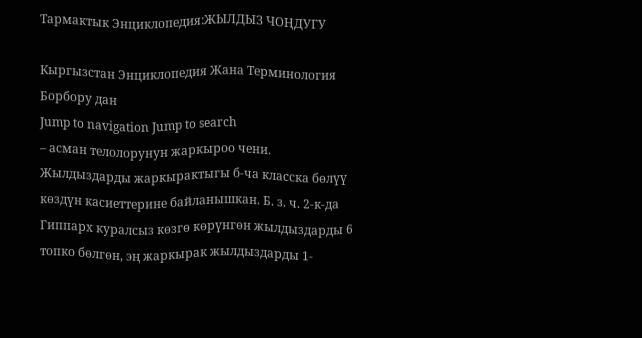Тармактык Энциклопедия:ЖЫЛДЫЗ ЧОҢДУГУ

Кыргызстан Энциклопедия Жана Терминология Борбору дан
Jump to navigation Jump to search
– асман телолорунун жаркыроо чени. Жылдыздарды жаркырактыгы б-ча класска бөлүү көздүн касиеттерине байланышкан. Б. з. ч. 2-к-да Гиппарх куралсыз көзгө көрүнгөн жылдыздарды 6 топко бөлгөн, эң жаркырак жылдыздарды 1-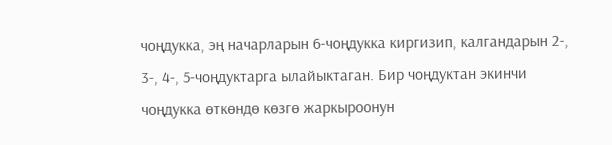чоңдукка, эң начарларын 6-чоңдукка киргизип, калгандарын 2-, 3-, 4-, 5-чоңдуктарга ылайыктаган. Бир чоңдуктан экинчи чоңдукка өткөндө көзгө жаркыроонун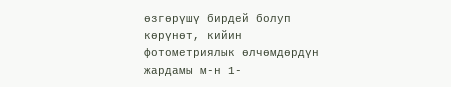өзгөрүшү бирдей болуп көрүнөт, кийин фотометриялык өлчөмдөрдүн жардамы м-н 1-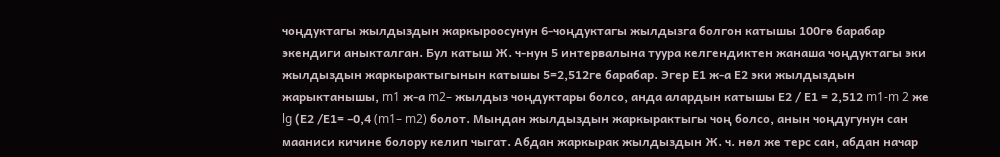чоңдуктагы жылдыздын жаркыроосунун 6-чоңдуктагы жылдызга болгон катышы 100гө барабар экендиги аныкталган. Бул катыш Ж. ч-нун 5 интервалына туура келгендиктен жанаша чоңдуктагы эки жылдыздын жаркырактыгынын катышы 5=2,512ге барабар. Эгер Е1 ж-а Е2 эки жылдыздын жарыктанышы, m1 ж-а m2– жылдыз чоңдуктары болсо, анда алардын катышы Е2 / Е1 = 2,512 m1-m 2 же lg (Е2 /Е1= –0,4 (m1– m2) болот. Мындан жылдыздын жаркырактыгы чоң болсо, анын чоңдугунун сан мааниси кичине болору келип чыгат. Абдан жаркырак жылдыздын Ж. ч. нөл же терс сан, абдан начар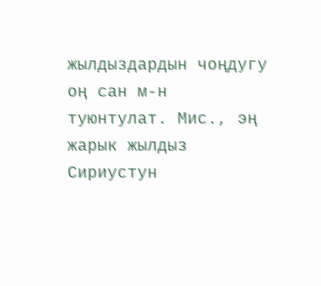жылдыздардын чоңдугу оң сан м-н туюнтулат. Мис., эң жарык жылдыз Сириустун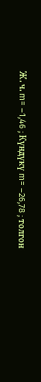Ж. ч. m= –1,46 ; Күндүкү m= –26,78 ; толгон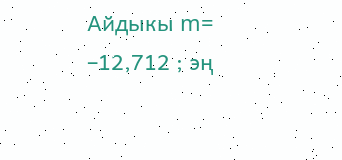Айдыкы m= –12,712 ; эң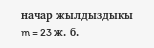начар жылдыздыкы m = 23 ж. б.